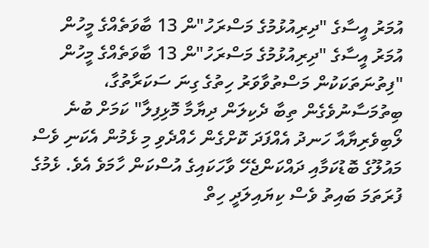އުމަރު އީސާގެ "ދިރިއުޅުމުގެ މަސްރަހު"ން 13 ބާވަތެއްގެ މީހުން
އުމަރު އީސާގެ "ދިރިއުޅުމުގެ މަސްރަހު"ން 13 ބާވަތެއްގެ މީހުން
"ފިތުނަތަކަކުން މަސްތުވާވަރު ހިތުގެ ގިނަ ސަކަރާތުގާ، ބިތުމަސާނުވެގެން ތިބާ ދެކިލަން ދިޔާމާ މޮޅިފިލާ" ކަމަށް ބުނެ ލޯބިވެރިޔާއާ ހަނދު އެއްފަދަ ކޮށްގެން ހެއްދެވި މި ޅެމުން އެކަނި ވެސް މައުލޫގެ ބޮޑުކަމާއި ދައްކަންޖެހޭ ވާހަކައިގެ އުސްކަން ހާމަވެ އެވެ. ޅެމުގެ ފުރަތަމަ ބައިތު ވެސް ކިޔައިލަދީ ހިތް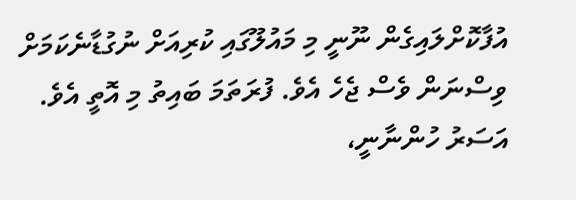އުފާކޮށްލައިގެން ނޫނީ މި މައުލޫގައި ކުރިއަށް ނުގުޑާނެކަމަށް ވިސްނަން ވެސް ޖެހެ އެވެ. ފުރަތަމަ ބައިތު މި އޮތީ އެވެ. އަސަރު ހުންނާނީ،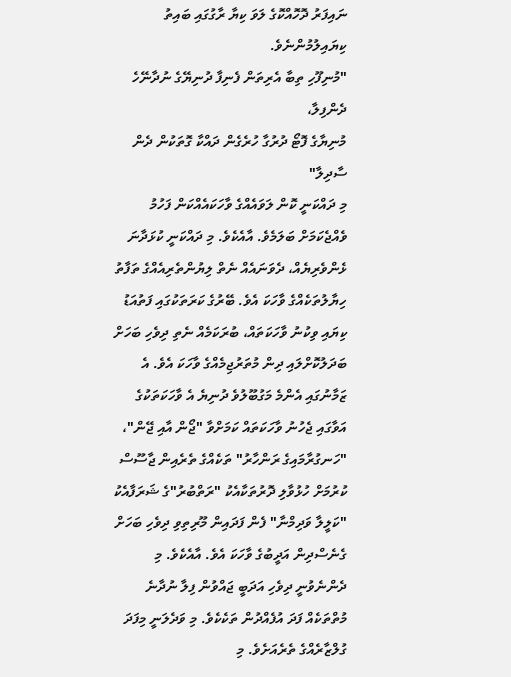ނައިފަރު ދޮހޮއްކޮގެ ލަވަ ކިޔާ ރާގުގައި ބައިތު ކިޔައިލުމުންނެވެ.
"މުނިފޫހި ތިބާ އެރިތަން ފެނިފާ ދުނިޔޭގެ ނުދާނޭހެ ދެންފިލާ،
މުނިޔާގެ ފޮޓޯ ދުރުގާ ހުރެގެން ދައްކާ ގޮތަކުން ދެން ސާދިލާ"
މި ދައްކަނީ ކޮން ލަވައެއްގެ ވާހަކައެއްކަން ފަހުމު ވެއްޖެކަމަށް ބަލަމެވެ. އާއެކެވެ. މި ދައްކަނީ ކުޅަދާނަ ޅެންވެރިޔެއް، ދެވަނައެއް ނެތް ލިޔުންތެރިއެއްގެ ތަފާތު ހިޔާލުތަކެއްގެ ވާހަކަ އެވެ. ބޭރުގެ ކަރަތަކުގައި ފަތުއަޑު ކިޔައި ވިކުނު ވާހަކަތައް، ބުރަކަމެއް ނެތި ދިވެހި ބަހަށް ބަދަލުކޮށްލައި ދިން މުތަރުޖިމެއްގެ ވާހަކަ އެވެ. އެ ޒަމާނުގައި އެންމެ މަގުބޫލުވެ ދުނިޔެ އެ ވާހަކަތަކުގެ އަވާގައި ޖެހުނު ވާހަކަތައް ކަމަށްވާ "ޖޯން އާއި ޖޭން"، "ހަނގުރާމައިގެ ރަންހާރު" ތަކެއްގެ ތެރެއިން ޖާސޫސް ކުރުމަށް ހުޅުވާލި ދޮރުތަކާއެކު "ރަތްބުރު"ގެ ޝަރަފާއެކު "ކަލީލާ ވަދިމްނާ" ފެން ފަދައިން މޫރިތިވި ދިވެހި ބަހަށް ގެނެސްދިން އަދީބުގެ ވާހަކަ އެވެ. އާއެކެވެ. މި ދެންނެވުނީ ދިވެހި އަދަބީ ޖައްވުން ފިލާ ނުދާނެ މުތްތަކެއް ފަދަ އުފެއްދުން ތަކެކެވެ. މި ވަދެލަނީ މިފަދަ ގުލްޒާރެއްގެ ތެރެއަށެވެ. މި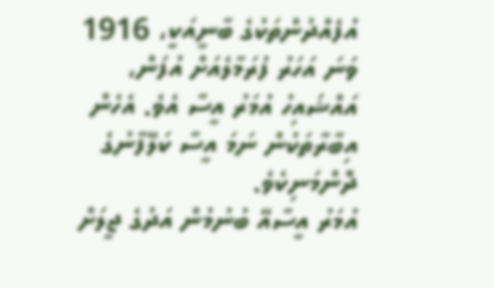އުފެއްދުންތަކުގެ ބާނީއަކީ، 1916 ވަނަ އަހަރު ފުރަމާލެއަށް އުފަން، އައްޝައިހު އުމަރު އީސާ އެވެ. އެހެން އިބާރާތަކުން ނަމަ އީސާ ކަލޭފާނުގެ ދޮންމަނިކެވެ.
އުމަރު އީސާއޭ ބުނުމުން އަދުގެ ޖީލަށް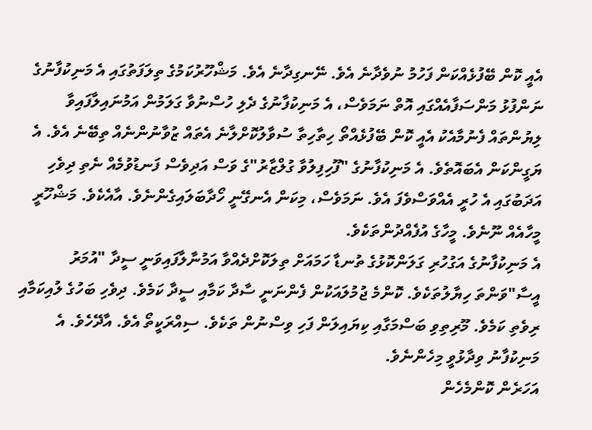އެއީ ކޮން ބޭފުޅެއްކަން ފަހުމު ނުވެދާނެ އެވެ. ނޭނގިދާނެ އެވެ. މަޝްހޫރުކަމުގެ ތިލަފަތުގައި އެ މަނިކުފާނުގެ ނަންފުޅު މަންސަފާއެއްގައި އޮތް ނަމަވެސް، އެ މަނިކުފާނުގެ ދެލި ހުސްނުވާ ގަލަމުން އަމުނައިލާފައިވާ ލިޔުންތައް ފެނުމާއެކު އެއީ ކޮން ބޭފުޅެއްތޯ ހިތާހިތާ ސުވާލުކޮށްލާނެ އެތައް ޒުވާނުންނެއް ތިބޭނެ އެވެ. އެ ޔަގީންކަން އެބައޮތެވެ. އެ މަނިކުފާނުގެ "ފޫހިފިލުވާ ގުލްޒާރު"ގެ ވަސް އަދިވެސް ފަނޑުވުމެއް ނެތި ދިވެހި އަދަބުގައި އެ ހުރީ އެއްވަސްވެފަ އެވެ. ނަމަވެސް، މިކަން އެނގޭނީ ހޯދާބަލައިގެންނެވެ. އާއެކެވެ. މަޝްހޫރީ މީހާއެއް ނޫނެވެ. މީހާގެ އުފެއްދުންތަކެވެ.
އެ މަނިކުފާނުގެ އަގުހުރި ގަލަންކޮޅުގެ ތުނޑާ ހަމައަށް ތިލަކޮށްދެއްވާ އަމުނާލާފައިވަނީ ސީދާ "އުމަރު އީސާ"ވަންތަ ހިޔާލުތަކެވެ. ކޮންމެ ޖުމުލައަކުން ފެންނަނީ ސާދާ ކަމާއި ސީދާ ކަމެވެ. ދިވެހި ބަހުގެ ލުއިކަމާއި ރިވެތި ކަމެވެ. މޫރިތިވި ބަސްމަގާއި ކިޔައިލަން ފަހި ވިސްނުން ތަކެވެ. ސިއްރަކީތޯ އެވެ. އާދޭހެވެ. އެ މަނިކުފާނު ވިދާޅުވީ މިހެންނެވެ.
އަހަރެން ކޮންމެހެން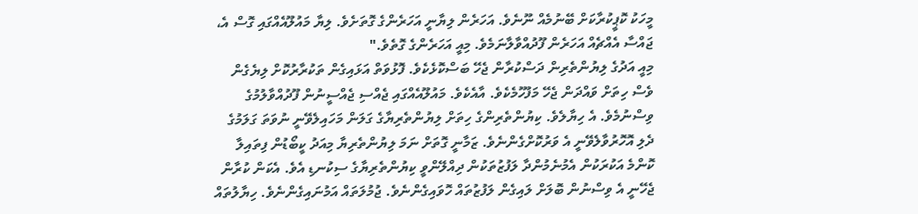މީހަކު ކޮޕީކުރާކަށް ބޭނުމެއް ނޫނެވެ. އަހަރެން ލިޔާނީ އަހަރެންގެ ގޮތަށެވެ. ލިޔާ މައުލޫއެއްގައި ގޮސް އެ، ޖައްސާ އެއްޗެއް އަހަރެން ފޫދުއްވާލާނަމެވެ. މިއީ އަހަރެންގެ ގޮތެވެ."
މިއީ އަދުގެ ލިޔުންތެރިން ދަސްކުރާން ޖެހޭ ބަސްކޮޅެކެވެ. ފޮޅުވަތް އަޅައިގެން ތަކުރާރުކޮށް ލިޔެގެން ވެސް ހިތަށް ވައްދަން ޖެހޭ މަފުހޫމެކެވެ. އާއެކެވެ. މައުލޫއެއްގައި ޖެއްސި ޖެއްސީނުން ފޫދުއްވާލުމުގެ ވިސްނުމެވެ. އެ ހިޔާލެވެ. ކިޔުންތެރިންގެ ހިތަށް ލިޔުންތެރިޔާގެ ގަލަން މަހައިލެވޭނީ ނުވަތަ ގަލަމުގެ ދެލި އޮހޮރުވާލެވޭނީ އެ ވަރުކޮށްގެންނެވެ. ޒަމާނީ ގޮތަށް ނަމަ ލިޔުންތެރިޔާ މިއަދު ކީބޯޑުން ފިތައިލާ ކޮންމެ އަކުރަކުން އެމުނެމުންދާ ލަފުޒުތަކުން ދިއްލޭންވީ ކިޔުންތެރިޔާގެ ސިކުނޑި އެވެ. އެކަން ކުރާން ޖެހޭނީ އެ ވިސްނުން ބޮލަށް ލައިގެން ލަފުޒުތައް ހޮވައިގެންނެވެ. ޖުމުލަތައް އަމުނައިގެންނެވެ. ހިޔާލުތައް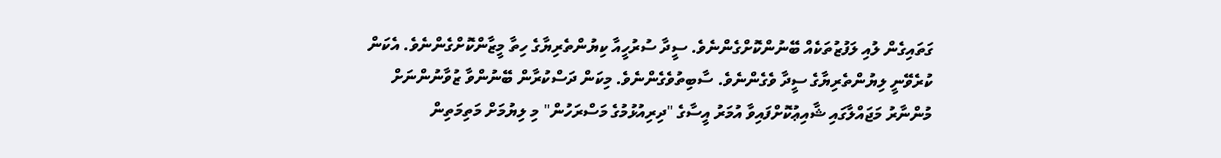ގަތައިގެން ލުއި ލަފުޒުތަކެއް ބޭނުންކޮށްގެންނެވެ. ސީދާ ސުރުހީއާ ކިޔުންތެރިޔާގެ ހިތާ މީޒާންކޮށްގެންނެވެ. އެކަން ކުރެވޭނީ ލިޔުންތެރިޔާގެ ސީދާ ވެގެންނެވެ. ސާބިތުވެގެންނެވެ. މިކަން ދަސްކުރާން ބޭނުންވާ ޒުވާނުންނަށް މުންނާރު މަޖައްލާގައި ޝާއިޢުކޮށްފައިވާ އުމަރު އީސާގެ "ދިރިއުޅުމުގެ މަސްރަހުން" މި ލިޔުމަށް މަތިމަތިން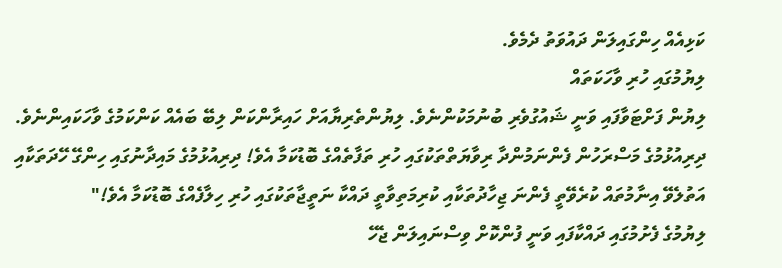ކަޅިއެއް ހިންގައިލަން ދައުވަތު ދެމެވެ.
ލިޔުމުގައި ހުރި ވާހަކަތައް
ލިޔުން ފަށްޓަވާފައި ވަނީ ޝައުގުވެރި ބުނުމަކުންނެވެ. ލިޔުންތެރިޔާއަށް ހައިރާންކަން ލިބޭ ބައެއް ކަންކަމުގެ ވާހަކައިންނެވެ.
ދިރިއުޅުމުގެ މަސްރަހުން ފެންނަމުންދާ ރިވާޔަތްތަކުގައި ހުރި ތަފާތެއްގެ ބޮޑުކަމާ އެވެ! ދިރިއުޅުމުގެ މައިދާނުގައި ހިންގޭ ހޭދަތަކާއި އަތުލެވޭ އިނާމުތައް ކުރެވޭތީ ފެންނަ ޖިހާދުތަކާއި ކުރިމަތިވާތީ ދައްކާ ނަތީޖާތަކުގައި ހުރި ހިލާފެއްގެ ބޮޑުކަމާ އެވެ!"
ލިޔުމުގެ ފެށުމުގައި ދައްކާފައި ވަނީ ފުންކޮށް ވިސްނައިލަން ޖެހޭ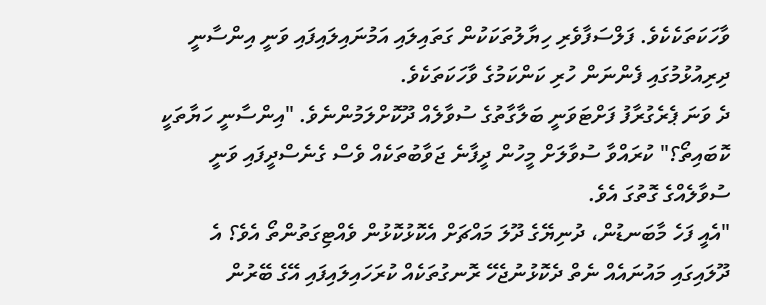ވާހަކަތަކެކެވެ. ފަލްސަފާވެރި ހިޔާލުތަކަކުން ގަތައިލައި އަމުނައިލައިފައި ވަނީ އިންސާނީ ދިރިއުޅުމުގައި ފެންނަން ހުރި ކަންކަމުގެ ވާހަކަތަކެވެ.
ދެ ވަނަ ޕެރެގުރާފު ފަށްޓަވަނީ ބަލާގާތުގެ ސުވާލެއް ދޫކޮށްލަމުންނެވެ. "އިންސާނީ ހަޔާތަކީ ކޮބައިތޯ؟" ކުރައްވާ ސުވާލަށް މީހުން ދީފާނެ ޖަވާބުތަކެއް ވެސް ގެނެސްދީފައި ވަނީ ސުވާލެއްގެ ގޮތުގަ އެވެ.
"އެއީ ފަހެ މާބަނޑުން، ދުނިޔޭގެ ދޫލަ މައްޗަށް އެކޮޅުކޮޅުން ވެއްޓިގަތުންތޯ އެވެ؟ އެ ދޫލައިގައި މައުނައެއް ނެތް ދެކޮޅުނުޖެހޭ ރޮނގުތަކެއް ކުރަހައިލައިފައި އޭގެ ބޭރުން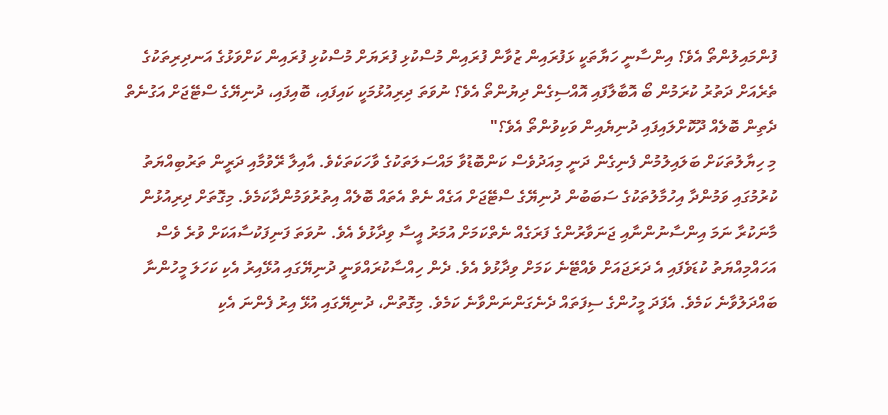ފުންމައިލުންތޯ އެވެ؟ އިންސާނީ ހަޔާތަކީ ޅަފުރައިން ޒުވާން ފުރައިން މުސްކުޅި ފުރަޔަށް މުސްކުޅި ފުރައިން ކަށްވަޅުގެ އަނދިރިތަކުގެ ތެރެއަށް ދަތުރު ކުރަމުން ބޯ އޮބާލާފައި އޮއްސިގެން ދިޔުންތޯ އެވެ؟ ނުވަތަ ދިރިއުޅުމަކީ ކައިފައި، ބޮއިފައި، ދުނިޔޭގެ ސްޓޭޖަށް އަގުނެތް ދެތިން ބޮލެއް ދޫކޮށްލައިފައި ދުނިޔެއިން ވަކިވުންތޯ އެވެ؟"
މި ހިޔާލުތަކަށް ބަލައިލުމުން ފެނިގެން ދަނީ މިއަދުވެސް ކަންބޮޑުވާ މައްސަލަތަކުގެ ވާހަކަތަކެވެ. އާއިލާ ރޭވުމާއި ދަރީން ތަރުބިއްޔަތު ކުރުމުގައި ވަމުންދާ އިހުމާލުތަކުގެ ސަބަބުން ދުނިޔޭގެ ސްޓޭޖަށް އަގެއް ނެތް އެތައް ބޮލެއް އިތުރުވަމުންދާކަމެވެ. މިގޮތަށް ދިރިއުޅުން މާނަކުރާ ނަމަ އިންސާނުންނާއި ޖަނަވާރުންގެ ފަރަގެއް ނެތްކަމަށް އުމަރު އީސާ ވިދާޅުވެ އެވެ. ނުވަތަ ފަނިފަކުސާއަކަށް ވުރެ ވެސް އަހައްމިއްޔަތު ކުޑަވެފައި އެ ދަރަޖައަށް ވެއްޓޭނެ ކަމަށް ވިދާޅުވެ އެވެ. ދެން ހިއްސާކުރައްވަނީ ދުނިޔޭގައި އުޅޭއިރު އެކި ކަހަލަ މީހުންނާ ބައްދަލުވާނެ ކަމެވެ. އެފަދަ މީހުންގެ ސިފަތައް ދެނެގަންނަންވާނެ ކަމެވެ. މިގޮތުން، ދުނިޔޭގައި އުޅޭ އިރު ފެންނަ އެކި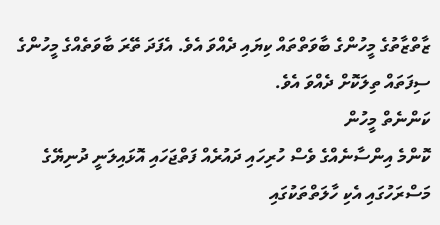ޒާތްޒާތުގެ މީހުންގެ ބާވަތްތައް ކިޔައި ދެއްވަ އެވެ. އެފަދަ ތޭރަ ބާވަތެއްގެ މީހުންގެ ސިފަތައް ތިލަކޮށް ދެއްވަ އެވެ.
ކަންނެތް މީހުން
ކޮންމެ އިންސާނެއްގެ ވެސް ހުރިހައި ދައުރެއް ފަތްޖަހައި އޮޅައިލަނީ ދުނިޔޭގެ މަސްރަހުގައި އެކި ހާލަތްތަކުގައި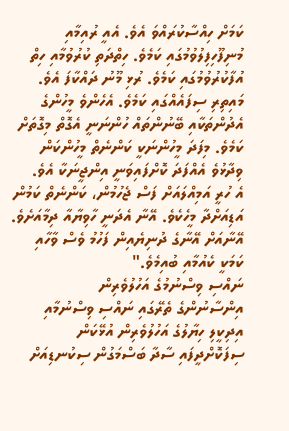ކަމަށް ހިއްސާކުރައްވަ އެވެ. އެއީ ރުއިމާއި މުނިފޫހިފިލުވުމުގައި ކަމެވެ. ހިތްދަތި ކުރުވުމާއި ހިތް އުފާކުރުވުމުގައި ކަމެވެ. ރުޅި މޫނު ދައްކާފަ އެވެ. މައިތިރި ސިފައެއްގައި ކަމެވެ. އެހެންވެ މީހުންގެ އެދުންތަކާއި ބޭނުންތައް ހުންނަނީ އެގޮތް މިގޮތަށް ކަމެވެ. މިފަދަ މީހުންނަކީ ކަންނެތް މީހުންކަން ވިދާޅުވެ އެއްފަދަ ކޮށްފައިވަނީ އިންޖީނަކާ އެވެ.
އެ ހުރީ އަމިއްލައަށް ފަސް ޖެހުމުން، ކަންނެތް ކަމުން އަޑިއަށްދާ މީހެކެވެ. އޭނާ އެދަނީ ހާވިޔާއާ ދިމާއަށެވެ. އޭނާއަށް އޭނާގެ ދުނިޔެއިން ފަހުމު ވެސް ވާހާއި ކަމަކީ ކެއުމާއި ބުއިމެވެ."
ނައްސި ވިސްނުމުގެ އަހުލުވެރިން
އިންސާނުންގެ ތެރޭގައި ނައްސި ވިސްނުމާއި އިދިކީލި ހިޔާލުގެ އަހުލުވެރިން އުޅޭކަން ސިފަކޮށްދީފައި ސާދާ ބަސްމަގުން ސިކުނޑިއަށް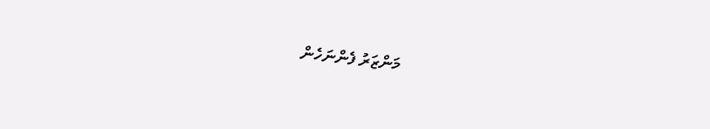މަންޒަރު ފެންނަހެން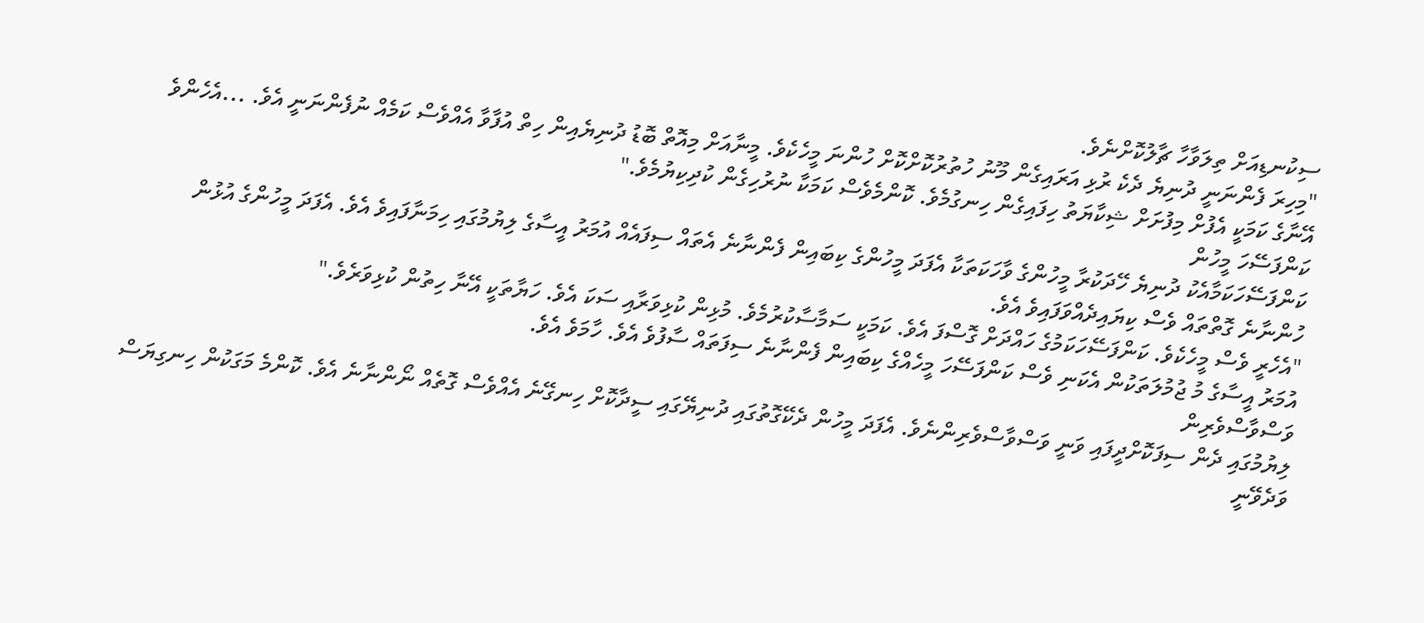ސިކުނޑިއަށް ތިލަވާހާ ޗާލުކޮށްނެވެ.
"މިހިރަ ފެންނަނީ ދުނިޔެ ދެކެ ރުޅި އަރައިގެން މޫނު ހުތުރުކޮށްކޮށް ހުންނަ މީހެކެވެ. މީނާއަށް މިއޮތް ބޮޑު ދުނިޔެއިން ހިތް އުފާވާ އެއްވެސް ކަމެއް ނުފެންނަނީ އެވެ. ...އެހެންވެ އޭނާގެ ކަމަކީ އެފުށް މިފުށަށް ޝިކާޔަތު ހިފައިގެން ހިނގުމެވެ. ކޮންމެވެސް ކަމަކާ ނުރުހިގެން ކުދިކިޔުމެވެ."
ކަންފަސޭހަ މީހުން
ކަންފަސޭހަކަމާއެކު ދުނިޔެ ހޭދަކުރާ މީހުންގެ ވާހަކަތަކާ އެފަދަ މީހުންގެ ކިބައިން ފެންނާނެ އެތައް ސިފައެއް އުމަރު އީސާގެ ލިޔުމުގައި ހިމަނާފައިވެ އެވެ. އެފަދަ މީހުންގެ އުޅުން ހުންނާނެ ގޮތްތައް ވެސް ކިޔައިދެއްވަފައިވެ އެވެ.
"އެހެރީ ވެސް މީހެކެވެ. ކަންފަސޭހަކަމުގެ ހައްދަށް ގޮސްފަ އެވެ. ކަމަކީ ސަމާސާކުރުމެވެ. މުޅިން ކުޅިވަރާއި ސަކަ އެވެ. ހަޔާތަކީ އޭނާ ހިތުން ކުޅިވަރެވެ."
އުމަރު އީސާގެ މު ޖުމުލަތަކުން އެކަނި ވެސް ކަންފަސޭހަ މީހެއްގެ ކިބައިން ފެންނާނެ ސިފަތައް ސާފުވެ އެވެ. ހާމަވެ އެވެ.
ވަސްވާސްވެރިން
ލިޔުމުގައި ދެން ސިފަކޮށްދީފައި ވަނީ ވަސްވާސްވެރިންނެވެ. އެފަދަ މީހުން ދެކޭގޮތުގައި ދުނިޔޭގައި ސީދާކޮށް ހިނގޭނެ އެއްވެސް ގޮތެއް ނޯންނާނެ އެވެ. ކޮންމެ މަގަކުން ހިނގިޔަސް ވަދެވޭނީ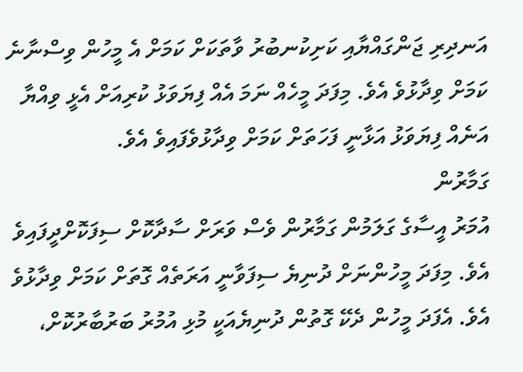އަނދިރި ޖަންގައްޔާއި ކަށިކުނބުރު ވާތަކަށް ކަމަށް އެ މީހުން ވިސްނާނެ ކަމަށް ވިދާޅުވެ އެވެ. މިފަދަ މީހެއް ނަމަ އެއް ފިޔަވަޅު ކުރިއަށް އެޅީ ވިއްޔާ އަނެއް ފިޔަވަޅު އަޅާނީ ފަހަތަށް ކަމަށް ވިދާޅުވެފައިވެ އެވެ.
ގަމާރުން
އުމަރު އީސާގެ ގަލަމުން ގަމާރުން ވެސް ވަރަށް ސާދާކޮށް ސިފަކޮށްދީފައިވެ އެވެ. މިފަދަ މީހުންނަށް ދުނިޔެ ސިފަވާނީ އަރަތެއް ގޮތަށް ކަމަށް ވިދާޅުވެ އެވެ. އެފަދަ މީހުން ދެކޭ ގޮތުން ދުނިޔެއަކީ މުޅި އުމުރު ބަރުބާރުކޮށް،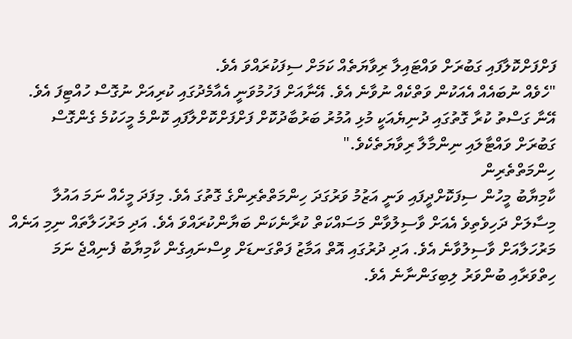ފަށްފަށްކޮލާފައި ގަބުރަށް ވައްޓައިލާ ރިވާޔަތެއް ކަމަށް ސިފަކުރައްވަ އެވެ.
"ހެވެއް ނުބައެއް އެއަކުން ވަތްކެއް ނުވާނެ އެވެ. އޭނާއަށް ފަހުމުވަނީ އެއާމެދުގައި ކުރިއަށް ނުގޮސް ހުއްޓިފަ އެވެ. އޭނާ ގަސްތު ކުރާ ގޮތުގައި ދުނިޔެއަކީ މުޅި އުމުރު ބަރުބާދުކޮށް ފަށްފަށްކޮށްލާފައި ކޮންމެ މީހަކުމެ ގެންގޮސް ގަބުރަށް ވައްޓާލައި ނިންމާލާ ރިވާޔަތެކެވެ."
ހިންމަތްތެރިން
ކާމިޔާބު މީހުން ސިފަކޮށްދީފައި ވަނީ އަޒުމު ވަރުގަދަ ހިންމަތްތެރިންގެ ގޮތުގަ އެވެ. މިފަދަ މީހެއް ނަމަ އައުލާ މިސާލަށް ދަހިވެތިވެ އެއަށް ވާސިލުވާން މަސައްކަތް ކުރާނެކަން ބަޔާންކުރައްވަ އެވެ. އަދި މަރުހަލާތައް ނިމި އަނެއް މަރުހަލާއަށް ވާސިލުވާނެ އެވެ. އަދި ދުރުގައި އޮތް އަމާޒު ފަތްގަނޑަށް ވިސްނައިގެން ކާމިޔާބު ފެނިއްޖެ ނަމަ ހިތްވަރާއި ބުންވަރު ލިބިގަންނާނެ އެވެ.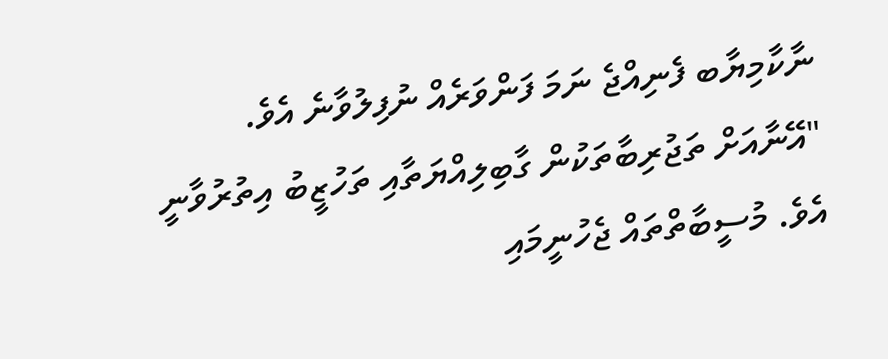ނާކާމިޔާބ ފެނިއްޖެ ނަމަ ފަންވަރެއް ނުފިލުވާނެ އެވެ.
"އޭނާއަށް ތަޖުރިބާތަކުން ގާބިލިއްޔަތާއި ތަހުޒީބު އިތުރުވާނީ އެވެ. މުސީބާތްތައް ޖެހުނީމައި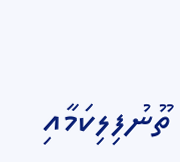ތޫނުފިލިކަމާއި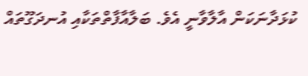ކުޅަދާނަކަން އާލާވާނީ އެވެ. ބަލާއާފާތްތަކާއި އުނދަގޫތައް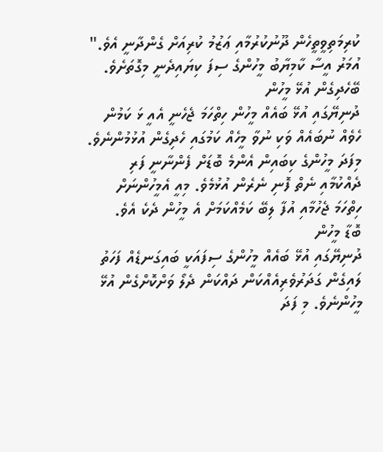ކުރިމަތިވީތީހެން ދޫނުކުރުމާއި ޢަޒުމު ކުރިއަށް ގެންދާނީ އެވެ." އުމަރު އީސާ ކާމިޔާބު މީހުންގެ ސިފަ ކިޔައިދެނީ މިގޮތަށެވެ.
ބޭހެދިގެން އުޅޭ މީހުން
ދުނިޔޭގައި އުޅޭ ބައެއް މީހުން ހިތްހަމަ ޖެހެނީ އެއީ ޅަ ކަމުން ހެވެއް ނުބައެއް ވަކި ނުވާ މީހެއް ކަމުގައި ހެދިގެން އުޅުމުންނެވެ. މިފަދަ މީހުންގެ ކިބައިން އެންމެ ބޮޑަށް ފެންނާނީ ފަރި ދެއްކުމާއި ނެތް ފޮނި ނެރެން އުޅުމެވެ. މިއީ އެމީހުންނަށް ހިތްހަމަ ޖެހުމާއި އުފާ ލިބޭ ކަމެއްކަމަށް އެ މީހުން ދެކެ އެވެ.
ބޮޑާ މީހުން
ދުނިޔޭގައި އުޅޭ ބައެއް މީހުންގެ ސިފައަކީ ބައިގަނޑެއް ފަހަތު ލައިގެން ގަދަރުވެރިއެއްކަން ދައްކަން ދެލޯ ވަށްކޮށްގެން އުޅޭ މީހުންނެވެ. މި ފަދަ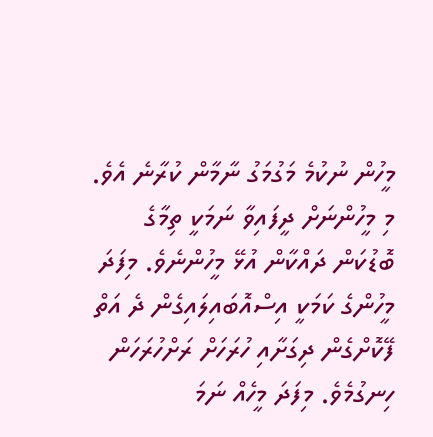މީހުން ނުކުމެ މަގުމަގު ނާމާން ކުރާނެ އެވެ. މި މީހުންނަށް ދީފައިވާ ނަމަކީ ތިމާގެ ބޮޑުކަން ދައްކާން އުޅޭ މީހުންނެވެ. މިފަދަ މީހުންގެ ކަމަކީ އިސްއޮބައިލައިގެން ދެ އަތް ފޭކޮށްގެން ދިގަށާއި ހުރަހަށް ރަށްހުރަހަން ހިނގުމެވެ. މިފަދަ މީހެއް ނަމަ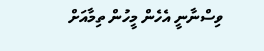ވިސްނާނީ އެހެން މީހުން ތިމާއަށް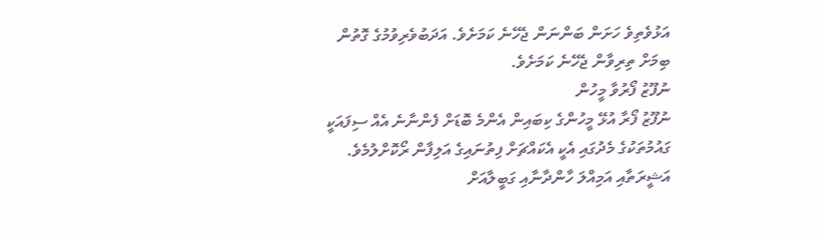އަޅުވެތިވެ ހަށަން ބަންނަން ޖެހޭނެ ކަމަށެވެ. އަދަބުވެރިވުމުގެ ގޮތުން ބިމަށް ތިރިވާން ޖެހޭނެ ކަމަށެވެ.
ނުފޫޒު ފޯރުވާ މީހުން
ނުފޫޒު ފޯރާ އުޅޭ މީހުންގެ ކިބައިން އެންމެ ބޮޑަށް ފެންނާނެ އެއް ސިފައަކީ ގައުމުތަކުގެ މެދުގައި އެކީ އެކައްޗަށް ފިތުނައިގެ އަލިފާން ރޯކޮށްލުމެވެ. އަޝީރަތާއި އަމިއްލަ ހާންދާނާއި ގަބީލާއަށް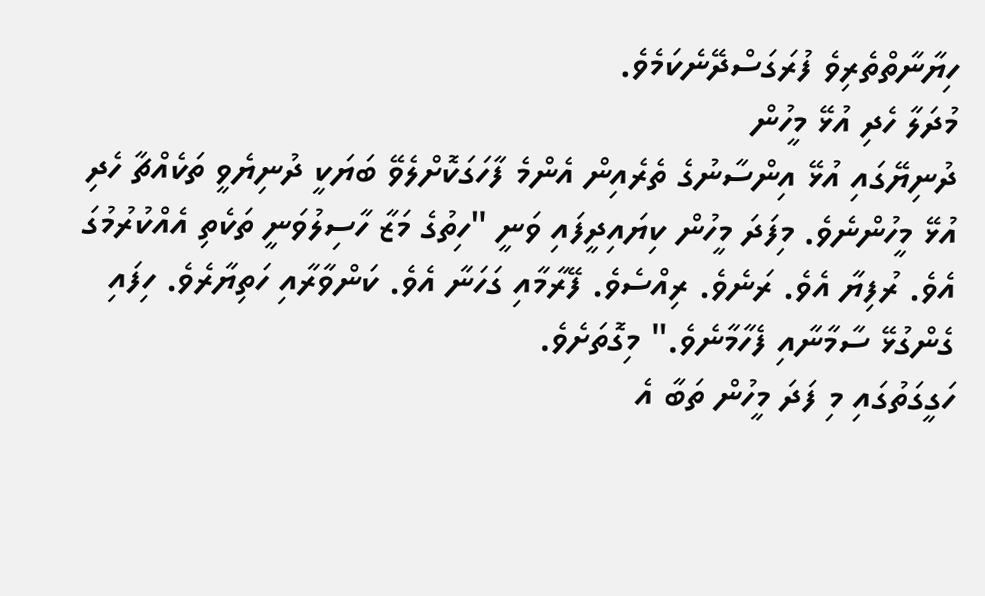ހިޔާނާތްތެރިވެ ފުރަގަސްދޭނެކަމެވެ.
މުދަލާ ހެދި އުޅޭ މީހުން
ދުނިޔޭގައި އުޅޭ އިންސާނުގެ ތެރެއިން އެންމެ ފާހަގަކޮށްލެވޭ ބަޔަކީ ދުނިޔެވީ ތަކެއްޗާ ހެދި އުޅޭ މީހުންނެވެ. މިފަދަ މީހުން ކިޔައިދީފައި ވަނީ "ހިތުގެ މަޒާ ހާސިލުވަނީ ތަކެތި އެއްކުރުމުގަ އެވެ. ރުފިޔާ އެވެ. ރަނެވެ. ރިއްސެވެ. ފޭރާމާއި ގަހަނާ އެވެ. ކަންވާރާއި ހަތިޔާރެވެ. ހިފައި ގެންގުޅޭ ސާމާނާއި ފެހާމާނެވެ." މިގޮތަށެވެ.
ހަގީގަތުގައި މި ފަދަ މީހުން ތަބާ އެ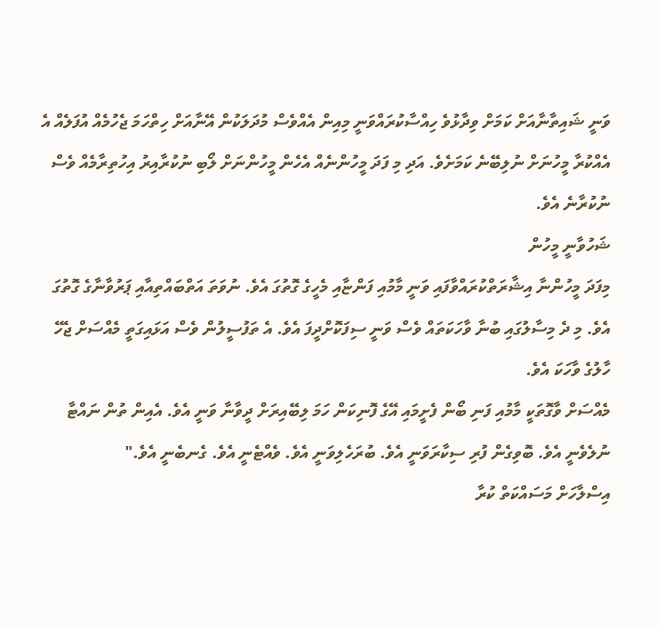ވަނީ ޝައިތާނާއަށް ކަމަށް ވިދާޅުވެ ހިއްސާކުރައްވަނީ މިއިން އެއްވެސް މުދަލަކުން އޭނާއަށް ހިތްހަމަ ޖެހުމެއް އުފަލެއް އެ އެއްކުރާ މީހުނަށް ނުލިބޭނެ ކަމަށެވެ. އަދި މި ފަދަ މީހުންނެއް އެހެން މީހުންނަށް ލޯބި ނުކުރާއިރު އިހުތިރާމެއް ވެސް ނުކުރާނެ އެވެ.
ޝަހުވާނީ މީހުން
މިފަދަ މީހުންނާ އިޝާރަތްކުރައްވާފައި ވަނީ މާމުއި ފަންޏާއި މެހީގެ ގޮތުގަ އެވެ. ނުވަތަ އަތްބައްތިއާއި ޕަރުވާނާގެ ގޮތުގަ އެވެ. މި ދެ މިސާލުގައި ބުނާ ވާހަކަތައް ވެސް ވަނީ ސިފަކޮށްދީފަ އެވެ. އެ ތަފުސީލުން ވެސް އަޅައިގަތީ މެއްސަށް ޖެހޭ ހާލުގެ ވާހަކަ އެވެ.
މެއްސަށް ވާގޮތަކީ މާމުއި ފަނި ބޯން ފެށީމައި އޭގެ ފޮނިކަން ހަމަ ލިބޭއިރަށް ދީވާނާ ވަނީ އެވެ. އެއިން ތުން ނައްޓާ ނުލެވެނީ އެވެ. ބޮވިގެން ފުރި ސިކާރަވަނީ އެވެ. ބުރަހެލިވަނީ އެވެ. ވެއްޓެނީ އެވެ. ގެނބެނީ އެވެ."
އިސްލާހަށް މަސައްކަތް ކުރާ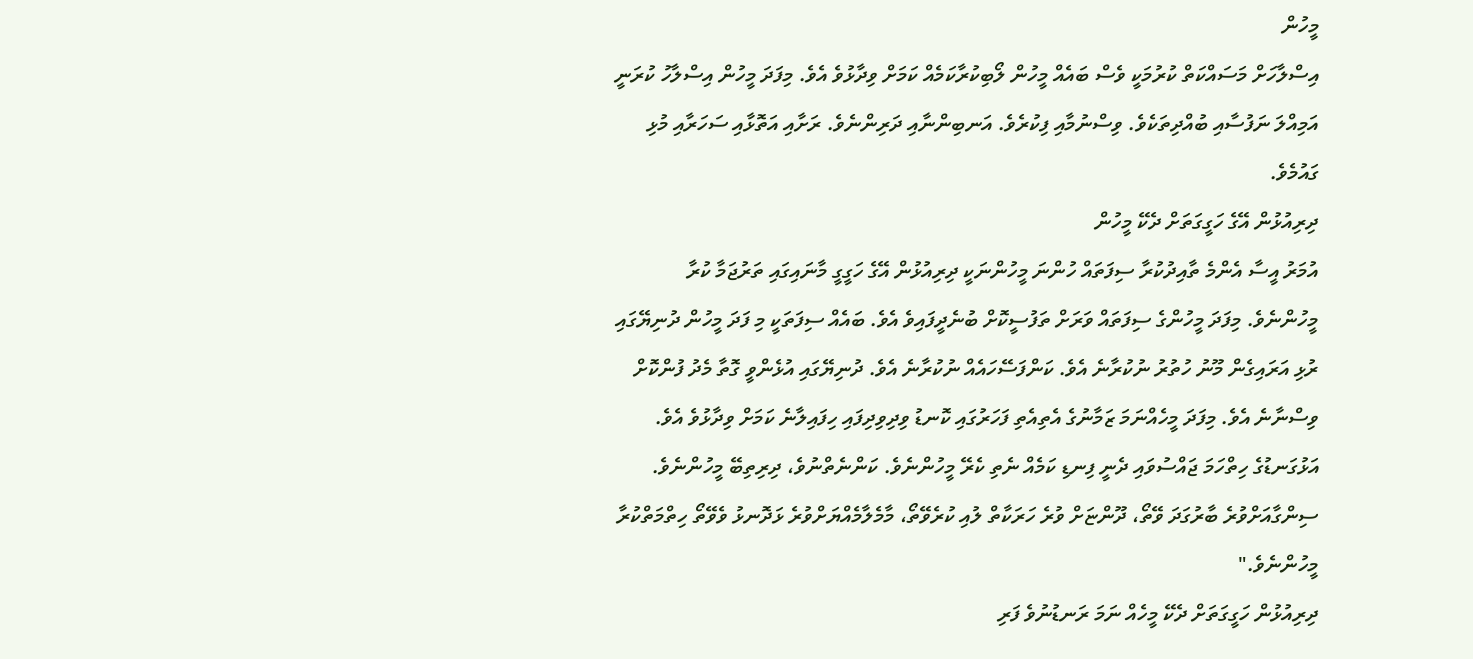މީހުން
އިސްލާހަށް މަސައްކަތް ކުރުމަކީ ވެސް ބައެއް މީހުން ލޯބިކުރާކަމެއް ކަމަށް ވިދާޅުވެ އެވެ. މިފަދަ މީހުން އިސްލާހު ކުރަނީ އަމިއްލަ ނަފުސާއި ބުއްދިތަކެވެ. ވިސްނުމާއި ފިކުރެވެ. އަނބިންނާއި ދަރިންނެވެ. ރަށާއި އަތޮޅާއި ސަހަރާއި މުޅި ގައުމެވެ.
ދިރިއުޅުން އޭގެ ހަގީގަތަށް ދެކޭ މީހުން
އުމަރު އީސާ އެންމެ ތާއިދުކުރާ ސިފަތައް ހުންނަ މީހުންނަކީ ދިރިއުޅުން އޭގެ ހަގީގީ މާނައިގައި ތަރުޖަމާ ކުރާ މީހުންނެވެ. މިފަދަ މީހުންގެ ސިފަތައް ވަރަށް ތަފުސީކޮށް ބުނެދީފައިވެ އެވެ. ބައެއް ސިފަތަކީ މި ފަދަ މީހުން ދުނިޔޭގައި ރުޅި އަރައިގެން މޫނު ހުތުރު ނުކުރާނެ އެވެ. ކަންފަސޭހައެއް ނުކުރާނެ އެވެ. ދުނިޔޭގައި އުޅެންވީ ގޮތާ މެދު ފުންކޮށް ވިސްނާނެ އެވެ. މިފަދަ މީހެއްނަމަ ޒަމާނުގެ އެތިއެތި ފަހަރުގައި ކޮނޑު ވިދިވިދިފައި ހިފައިލާނެ ކަމަށް ވިދާޅުވެ އެވެ.
އަޅުގަނޑުގެ ހިތްހަމަ ޖައްސުވައި ދެނީ ފިނޑި ކަމެއް ނެތި ކެރޭ މީހުންނެވެ. ކަންނެތްނުވެ، ދިރިތިބޭ މީހުންނެވެ. ސިންގާއަށްވުރެ ބާރުގަދަ ވޭތޯ، ދޫންޏަށް ވުރެ ހަރަކާތް ލުއި ކުރެވޭތޯ، މާމެލާމެއްޔަށްވުރެ ޅަދޮނޅު ވެވޭތޯ ހިތްމަތްކުރާ މީހުންނެވެ."
ދިރިއުޅުން ހަގީގަތަށް ދެކޭ މީހެއް ނަމަ ރަނޑުނުވެ ފަރި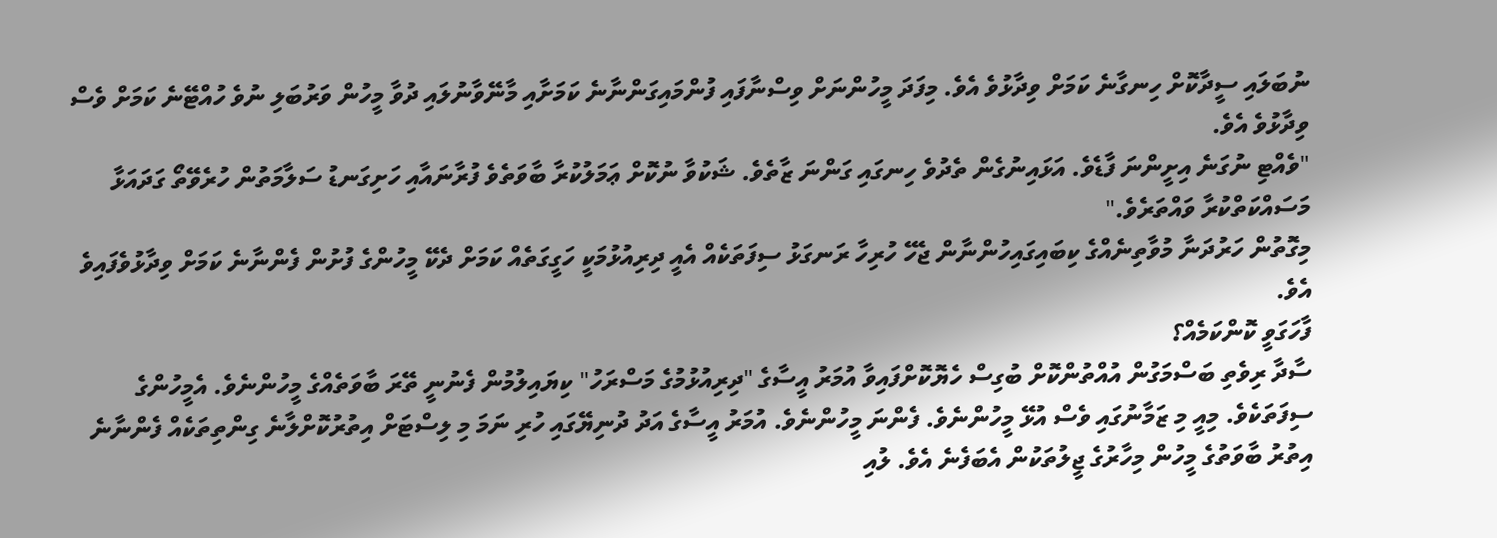ނުބަލައި ސީދާކޮށް ހިނގާނެ ކަމަށް ވިދާޅުވެ އެވެ. މިފަދަ މީހުންނަށް ވިސްނާފައި ފުންމައިގަންނާނެ ކަމަށާއި މާނޭވާނުލައި ދުވާ މީހުން ވަރުބަލި ނުވެ ހުއްޓޭނެ ކަމަށް ވެސް ވިދާޅުވެ އެވެ.
"ވެއްޓި ނުގަނެ އިށީންނަ ފާޑެވެ. އަޅައިނުގެން ތެދުވެ ހިނގައި ގަންނަ ޒާތެވެ. ޝަކުވާ ނުކޮށް ޢަމަލުކުރާ ބާވަތެވެ ފުރާނައާއި ހަށިގަނޑު ސަލާމަތުން ހުރެވޭތޯ ގަދައަޅާ މަސައްކަތްކުރާ ވައްތަރެވެ."
މިގޮތުން ހަރުދަނާ މުވާތިނެއްގެ ކިބައިގައިހުންނާން ޖެހޭ ހުރިހާ ރަނގަޅު ސިފަތަކެއް އެއީ ދިރިއުޅުމަކީ ހަގީގަތެއް ކަމަށް ދެކޭ މީހުންގެ ފުށުން ފެންނާނެ ކަމަށް ވިދާޅުވެފައިވެ އެވެ.
ފާހަގަވީ ކޮންކަމެއް؟
ސާދާ ރިވެތި ބަސްމަގުން އުއްތުންކޮށް ބުގިސް ހެޔޮކޮށްފައިވާ އުމަރު އީސާގެ "ދިރިއުޅުމުގެ މަސްރަހު" ކިޔައިލުމުން ފެނުނީ ތޭރަ ބާވަތެއްގެ މީހުންނެވެ. އެމީހުންގެ ސިފަތަކެވެ. މިއީ މި ޒަމާނުގައި ވެސް އުޅޭ މީހުންނެވެ. ފެންނަ މީހުންނެވެ. އުމަރު އީސާގެ އަދު ދުނިޔޭގައި ހުރި ނަމަ މި ލިސްޓަށް އިތުރުކޮށްލާނެ ގިންތިތަކެއް ފެންނާނެ އިތުރު ބާވަތުގެ މީހުން މިހާރުގެ ޖީލުތަކުން އެބަފެނެ އެވެ. ލުއި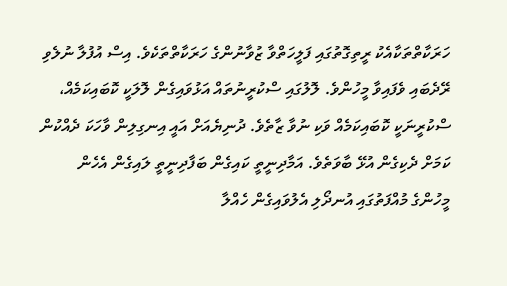ހަރަކާތްތަކާއެކު ރީތިގޮތުގައި ފަލީހަތްވާ ޒުވާނުންގެ ހަރަކާތްތަކެވެ. އިސް އުފުލާ ނުލެވި ރޭދެބައި ވެފައިވާ މީހުންވެ. ލޮލުގައި ސްކުރީނުތައް އަޅުވައިގެން ލޮލަކީ ކޮބައިކަމެއް، ސްކުރީނަކީ ކޮބައިކަމެއް ވަކި ނުވާ ޒާތެވެ. ދުނިޔެއަށް އައީ އިނގިލިން ވާހަކަ ދެއްކުން ކަމަށް ދެކިގެން އުޅޭ ބާވަތެވެ. އަމާދިނީތީ ކައިގެން ބަފާދިނީތީ ލައިގެން އެހެން މީހުންގެ މުއްފަތުގައި އުނދޯލި އެލުވައިގެން ހެއްލާ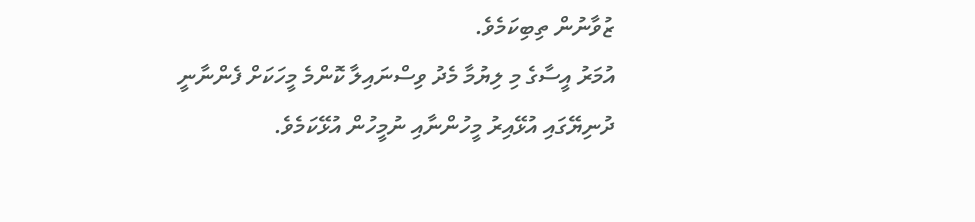ޒުވާނުން ތިބިކަމެވެ.
އުމަރު އީސާގެ މި ލިޔުމާ މެދު ވިސްނައިލާ ކޮންމެ މީހަކަށް ފެންނާނީ ދުނިޔޭގައި އުޅޭއިރު މީހުންނާއި ނުމީހުން އުޅޭކަމެވެ.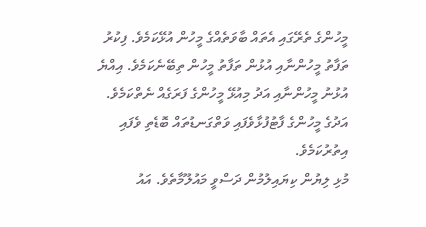މީހުންގެ ތެރޭގައި އެތައް ބާވަތެއްގެ މީހުން އުޅޭކަމެވެ. ފިކުރު ތަފާތު މީހުންނާއި އުޅުން ތަފާތު މީހުން ތިބޭނެކަމެވެ. އިއްޔެ އުޅުނު މީހުންނާއި އަދު މިއުޅޭ މީހުންގެ ފަރަގެއް ނެތްކަމެވެ. އަދުގެ މީހުންގެ ފާޓުފުޅާވެފައި ވަތްގަނޑުތައް ބޮޑެތި ވެފައި އިތުރުކަމެވެ.
މުޅި ލިޔުން ކިޔައިލުމުން ދަސްވީ މައުލޫމާތެވެ. އައު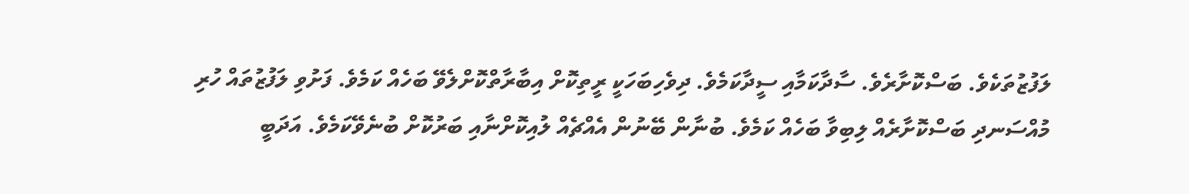ލަފުޒުތަކެވެ. ބަސްކޮށާރެވެ. ސާދާކަމާއި ސީދާކަމެވެ. ދިވެހިބަހަކީ ރީތިކޮށް އިބާރާތްކޮށްލެވޭ ބަހެއް ކަމެވެ. ފަށުވި ލަފުޒުތައް ހުރި މުއްސަނދި ބަސްކޮށާރެއް ލިބިވާ ބަހެއް ކަމެވެ. ބުނާން ބޭނުން އެއްޗެއް ލުއިކޮށްނާއި ބަރުކޮށް ބުނެވޭކަމެވެ. އަދަބީ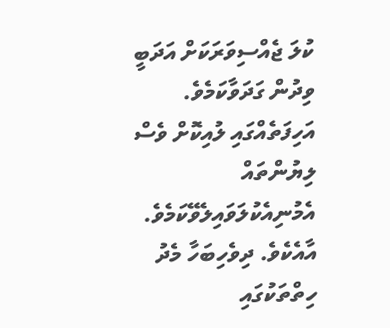ކުލަ ޖެއްސިވަރަކަށް އަދަބީ ވިދުން ގަދަވާކަމެވެ. އަހިފަތެއްގައި ލުއިކޮށް ވެސް ލިޔުންތައް އެމުނިއެކުލަވައިލެވޭކަމެވެ. އާއެކެވެ. ދިވެހިބަހާ މެދު ހިތްތަކުގައި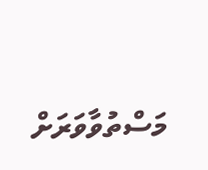މަސްތުވާވަރަށް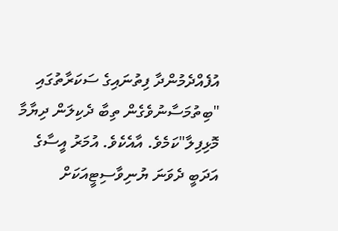އުފެއްދެމުންދާ ފިތުނައިގެ ސަކަރާތުގައި "ބިތުމަސާނުވެގެން ތިބާ ދެކިލަން ދިޔާމާ މޮޅިފިލާ"ކަމެވެ. އާއެކެވެ. އުމަރު އީސާގެ އަދަބީ ދެވަނަ ޔުނިވާސިޓީއަކަށް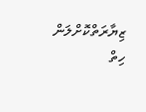ޒިޔާރަތްކޮށްލަން ހިތް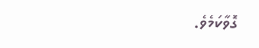ގޮވާކަމެވެ.